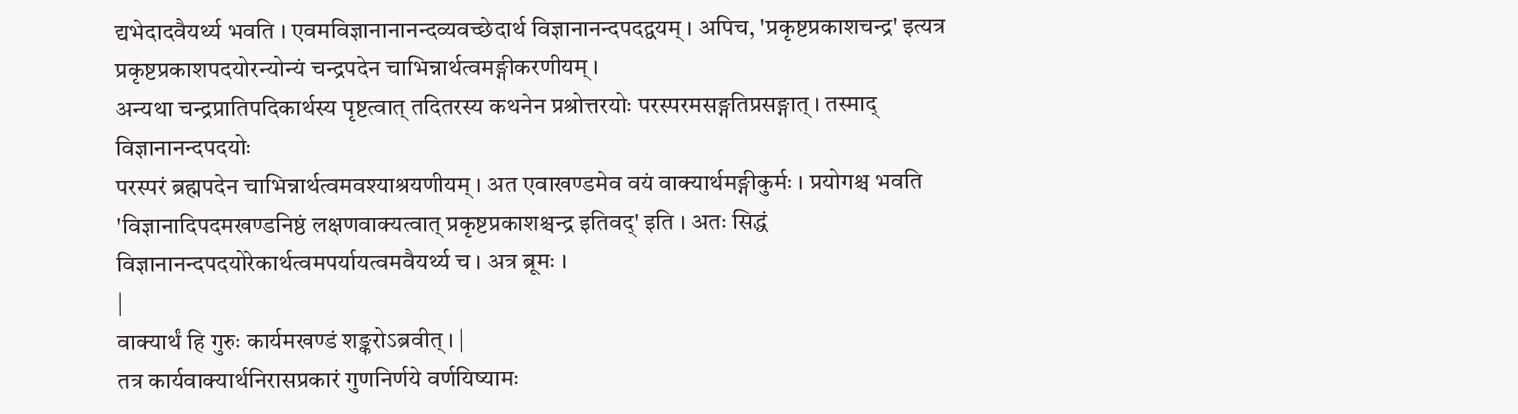द्यभेदादवैयर्थ्य भवति । एवमविज्ञानानानन्दव्यवच्छेदार्थ विज्ञानानन्दपदद्वयम् । अपिच, 'प्रकृष्टप्रकाशचन्द्र' इत्यत्र प्रकृष्टप्रकाशपदयोरन्योन्यं चन्द्रपदेन चाभिन्नार्थत्वमङ्गीकरणीयम् ।
अन्यथा चन्द्रप्रातिपदिकार्थस्य पृष्टत्वात् तदितरस्य कथनेन प्रश्रोत्तरयोः परस्परमसङ्गतिप्रसङ्गात् । तस्माद् विज्ञानानन्दपदयोः
परस्परं ब्रह्मपदेन चाभिन्नार्थत्वमवश्याश्रयणीयम् । अत एवाखण्डमेव वयं वाक्यार्थमङ्गीकुर्मः । प्रयोगश्च भवति 'विज्ञानादिपदमखण्डनिष्ठं लक्षणवाक्यत्वात् प्रकृष्टप्रकाशश्चन्द्र इतिवद्' इति । अतः सिद्धं विज्ञानानन्दपदयोरेकार्थत्वमपर्यायत्वमवैयर्थ्य च । अत्र ब्रूमः ।
|
वाक्यार्थं हि गुरुः कार्यमखण्डं शङ्करोऽब्रवीत् । |
तत्र कार्यवाक्यार्थनिरासप्रकारं गुणनिर्णये वर्णयिष्यामः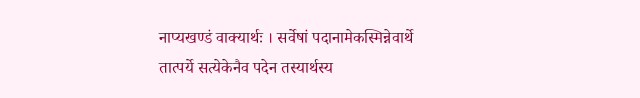नाप्यखण्डं वाक्यार्थः । सर्वेषां पदानामेकस्मिन्नेवार्थे तात्पर्ये सत्येकेनैव पदेन तस्यार्थस्य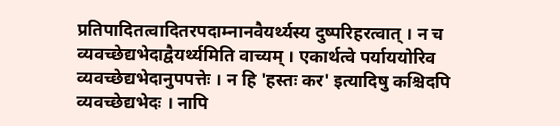प्रतिपादितत्वादितरपदाम्नानवैयर्थ्यस्य दुष्परिहरत्वात् । न च व्यवच्छेद्यभेदाद्वैयर्थ्यमिति वाच्यम् । एकार्थत्वे पर्याययोरिव व्यवच्छेद्यभेदानुपपत्तेः । न हि 'हस्तः कर' इत्यादिषु कश्चिदपि व्यवच्छेद्यभेदः । नापि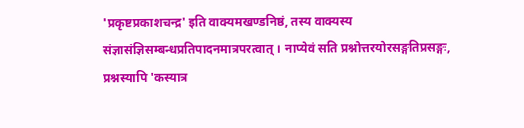'प्रकृष्टप्रकाशचन्द्र' इति वाक्यमखण्डनिष्ठं, तस्य वाक्यस्य संज्ञासंज्ञिसम्बन्धप्रतिपादनमात्रपरत्वात् । नाप्येवं सति प्रश्नोत्तरयोरसङ्गतिप्रसङ्गः, प्रश्नस्यापि 'कस्यात्र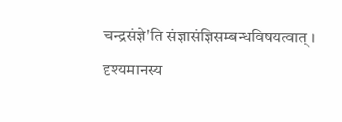चन्द्रसंज्ञे'ति संज्ञासंज्ञिसम्बन्धविषयत्वात् । दृश्यमानस्य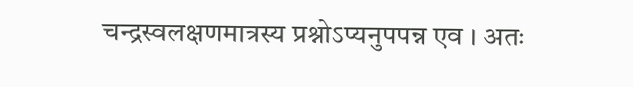चन्द्रस्वलक्षणमात्रस्य प्रश्नोऽप्यनुपपन्न एव । अतः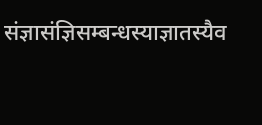संज्ञासंज्ञिसम्बन्धस्याज्ञातस्यैव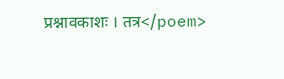प्रश्नावकाशः । तत्र</poem>